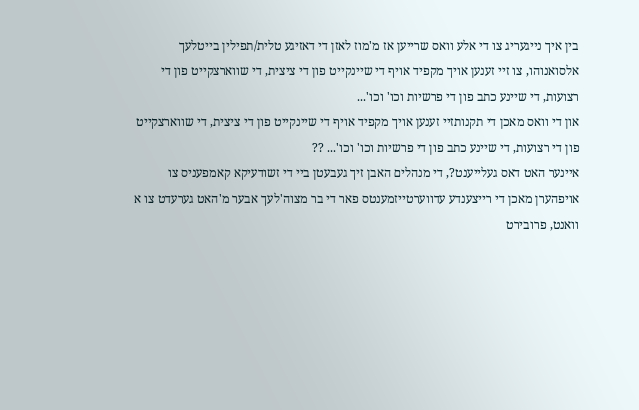בין איך נייגעריג צו די אלע וואס שרייען אז מ'מוז לאזן די דאזיגע טלית/תפילין בייטלעך אלסואנוהו, צו זיי זענען אויך מקפיד אויף די שיינקייט פון די ציצית, די שווארצקייט פון די רצועות, די שיינע כתב פון די פרשיות וכו' וכו'...
און די וואס מאכן די תקנותזיי זענען אויך מקפיד אויף די שיינקייט פון די ציצית, די שווארצקייט פון די רצועות, די שיינע כתב פון די פרשיות וכו' וכו'... ??
איינער האט דאס געלייענט?, די מנהלים האבן זיך געבעטן ביי די זשודעיקא קאמפעניס צו אויפהערן מאכן די רייצענדע עדווערטייזמענטס פאר די בר מצוה'לעך אבער מ'האט גערעדט צו א וואנט, פרובירט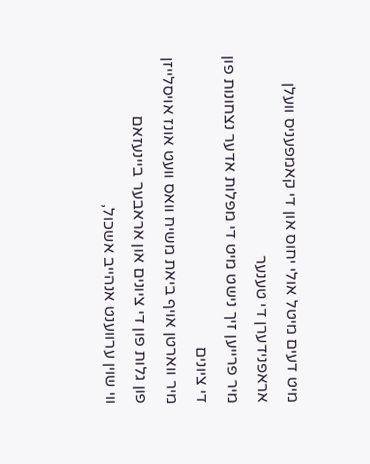מיט דעים מיטל אולי יחוס און די קאמפעניס וועלן אראפנידערן די טענער
מיר פרייען זיך נישט מיט די מפלות אדער נצחונות פון די ציונים
מיר ווארטן אויף ביאת משיח וואס וועט אונז אויסלייזן פון גלות פון די ציונים און אראבער ביינעזאם
ווי שוין ערווענט אנהייב אשכול,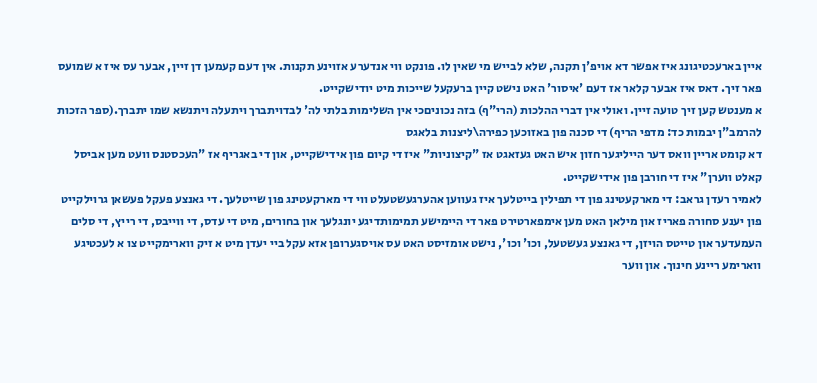איין בארעכטיגונג איז אפשר דא אויפ'ן תקנה, שלא לבייש מי שאין לו. פונקט ווי אנדערע אזוינע תקנות. אין דעם קעמען דן זיין, אבער עס איז א שמועס פאר זיך. דאס איז אבער קלאר אז דעם 'איסור' האט נישט קיין ברעקעל שייכות מיט יודישקייט.
א מענטש קען זיך טועה זיין. ואולי אין דברי ההלכות (הרי"ף) בזה נכוניםכי אין השלימות בלתי לה' לבדויתברך ויתעלה ויתנשא שמו יתברך.(ספר הזכות להרמב"ן יבמות כד: מדפי הריף) די סכנה פון באזוכען כפירה\ליצנות בלאגס
דא קומט אריין וואס דער הייליגער חזון איש האט געזאגט אז "קיצוניות" איז די קיום פון אידישקייט, און די באגריף אז "העכסטנס וועט מען אביסל קאלט ווערן" איז די חורבן פון אידישקייט.
לאמיר רעדן גראב: די מארקעטינג פון די תפילין בייטלעך איז געווען אהערגעשטעלט ווי די מארקעטינג פון שייטלעך. די גאנצע פעקל פעשאן גרוילקייט פון יענע סחורה פאריז און מילאן האט מען אימפארטירט פאר די היימישע תמימותדיגע יונגלעך און בחורים, מיט די עדס, די ווייבס, די רייץ, די סלים העמעדער און טייטס הויזן, די גאנצע געשטעל, וכו' וכו', נישט אומזיסט האט עס אויסגערופן אזא עקל ביי יעדן מיט א זיק ווארימקייט צו א לעכטיגע ווארימע ריינע חינוך. און ווער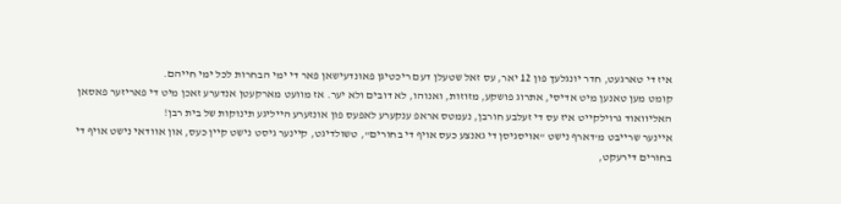איז די טארגעט, חדר יונגלעך פון 12 יאר, עס זאל שטעלן דעם ריכטיגן פאונדעישאן פאר די ימי הבחרות לכל ימי חייהם.
קומט מען טאנען מיט אדיסי, אתרוג פושקע, מזוזות, ואנוהו, לא דובים ולא יער. אז מוועט מארקעטן אנדערע זאכן מיט די פאריזער פאסאן האליוואוד גרוילקייט איז עס די זעלבע חורבן, נעמטס אראפ ענקערע לאפעס פון אונזערע הייליגע תינוקות של בית רבן!
איינער שרייבט מ'דארף נישט "אויסגיסן די גאנצע כעס אויף די בחורים", טשולדיגט, קיינער גיסט נישט קיין כעס, און אוודאי נישט אויף די בחורים דירעקט,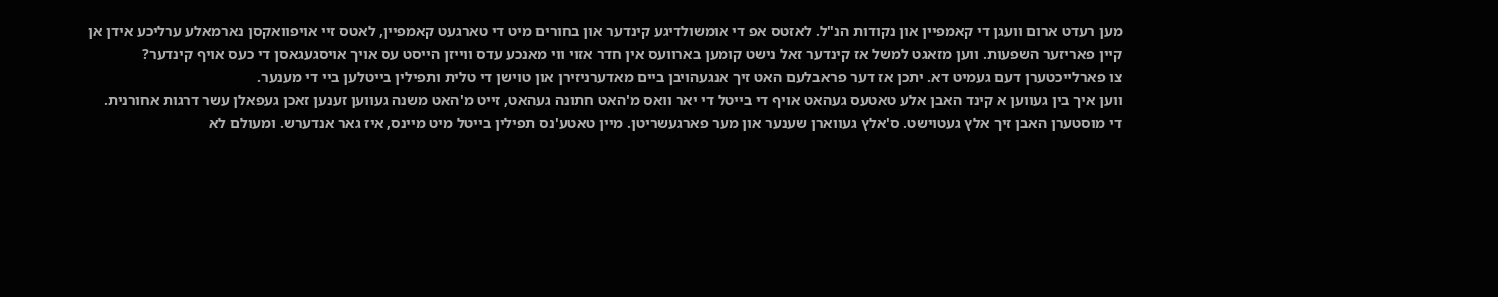מען רעדט ארום וועגן די קאמפיין און נקודות הנ"ל. לאזטס אפ די אומשולדיגע קינדער און בחורים מיט די טארגעט קאמפיין, לאטס זיי אויפוואקסן נארמאלע ערליכע אידן אן קיין פאריזער השפעות. ווען מזאגט למשל אז קינדער זאל נישט קומען בארוועס אין חדר אזוי ווי מאנכע עדס ווייזן הייסט עס אויך אויסגעגאסן די כעס אויף קינדער?
צו פארלייכטערן דעם געמיט דא. יתכן אז דער פראבלעם האט זיך אנגעהויבן ביים מאדערניזירן און טוישן די טלית ותפילין בייטלען ביי די מענער.
ווען איך בין געווען א קינד האבן אלע טאטעס געהאט אויף די בייטל די יאר וואס מ'האט חתונה געהאט, זייט מ'האט משנה געווען זענען זאכן געפאלן עשר דרגות אחורנית.
די מוסטערן האבן זיך אלץ געטוישט. ס'אלץ געווארן שענער און מער פארגעשריטן. מיין טאטע'נס תפילין בייטל מיט מיינס, איז גאר אנדערש. ומעולם לא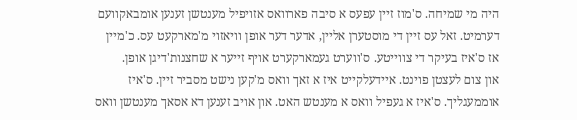היה מי שמיחה. ס'מוז זיין עפעס א סיבה פארוואס אזויפיל מענטשן זענען אומבאקוועם דערמיט. זאל עס זיין די מוסטערן אליין, אדער דער אופן וויאזוי מ'מארקעט עס. כ'מיין אז ס'איז בעיקר די צווייטע. ס'ווערט געמארקערט אויף זייער א שחצנות'דיגן אופן.
און צום לעצטן פוינט. איידעלקייט איז א זאך וואס מ'קען נישט מסביר זיין. ס'איז אוממעגליך. ס'איז א געפיל וואס א מענטש האט. און אויב זענען דא אסאך מענטשן וואס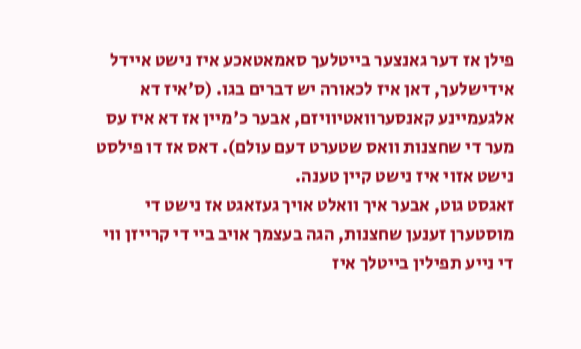פילן אז דער גאנצער בייטלעך סאמאטאכע איז נישט איידל אידישלעך, דאן איז לכאורה יש דברים בגו. (ס'איז דא אלגעמיינע קאנסערוואטיוויזם, אבער כ'מיין אז דא איז עס מער די שחצנות וואס שטערט דעם עולם). דאס אז דו פילסט נישט אזוי איז נישט קיין טענה.
זאגסט גוט, אבער איך וואלט אויך געזאגט אז נישט די מוסטערן זענען שחצנות, הגה בעצמך אויב ביי די קרייזן ווי די נייע תפילין בייטלך איז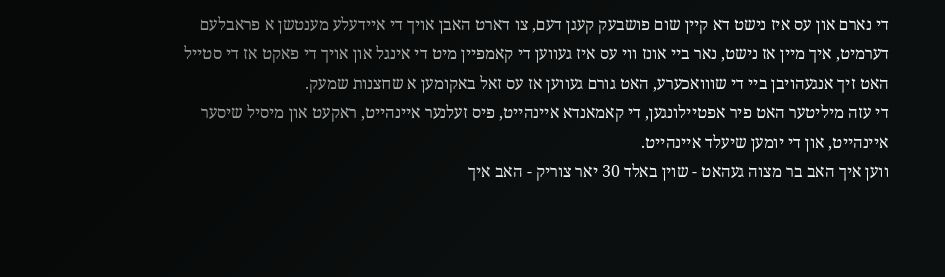די נארם און עס איז נישט דא קיין שום פושבעק קעגן דעם, צו דארט האבן אויך די איידעלע מענטשן א פראבלעם דערמיט, איך מיין אז נישט, נאר ביי אונז ווי עס איז געווען די קאמפיין מיט די אינגל און אויך די פאקט אז די סטייל האט זיך אנגעהויבן ביי די שווואכערע, האט גורם געווען אז עס זאל באקומען א שחצנות שמעק.
די עזה מיליטער האט פיר אפטיילונגען, די קאמאנדא איינהייט, פיס זעלנער איינהייט, ראקעט און מיסיל שיסער איינהייט, און די יומען שיעלד איינהייט.
ווען איך האב בר מצוה געהאט - שוין באלד 30 יאר צוריק - האב איך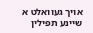אויך געוואלט א שיינע תפילין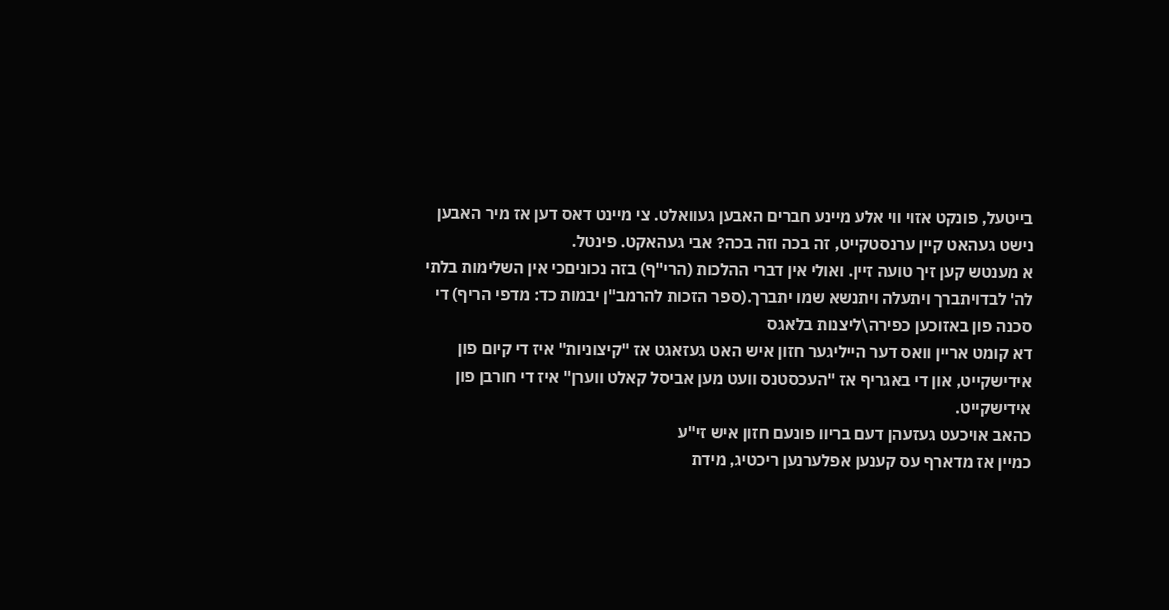בייטעל, פונקט אזוי ווי אלע מיינע חברים האבען געוואלט. צי מיינט דאס דען אז מיר האבען נישט געהאט קיין ערנסטקייט, זה בכה וזה בכה? אבי געהאקט. פינטל.
א מענטש קען זיך טועה זיין. ואולי אין דברי ההלכות (הרי"ף) בזה נכוניםכי אין השלימות בלתי לה' לבדויתברך ויתעלה ויתנשא שמו יתברך.(ספר הזכות להרמב"ן יבמות כד: מדפי הריף) די סכנה פון באזוכען כפירה\ליצנות בלאגס
דא קומט אריין וואס דער הייליגער חזון איש האט געזאגט אז "קיצוניות" איז די קיום פון אידישקייט, און די באגריף אז "העכסטנס וועט מען אביסל קאלט ווערן" איז די חורבן פון אידישקייט.
כהאב אויכעט געזעהן דעם בריוו פונעם חזון איש זי"ע
כמיין אז מדארף עס קענען אפלערנען ריכטיג, מידת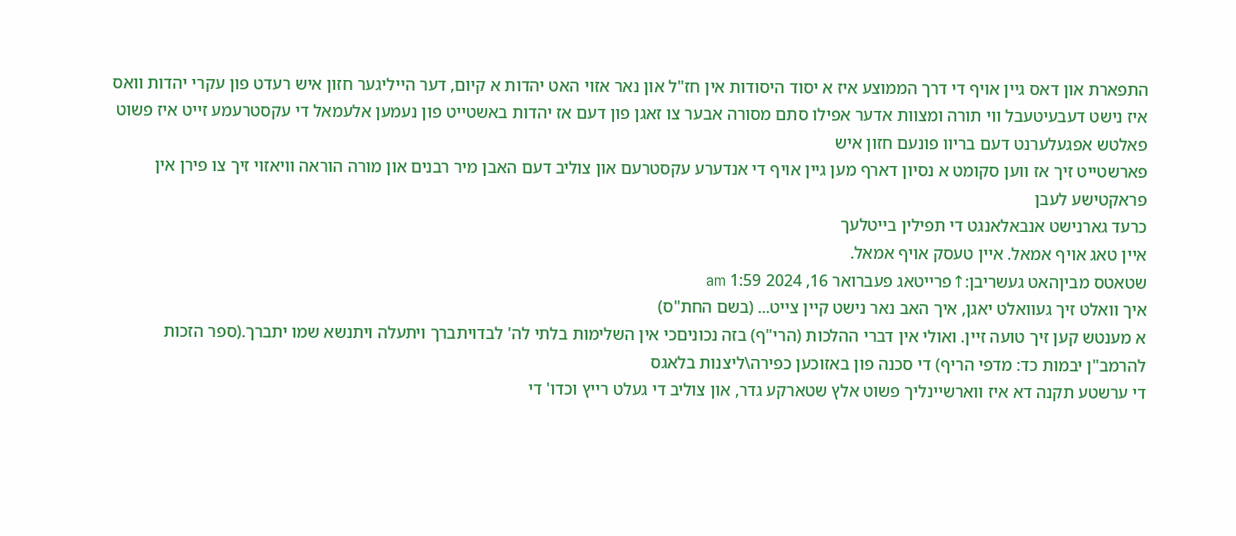התפארת און דאס גיין אויף די דרך הממוצע איז א יסוד היסודות אין חז"ל און נאר אזוי האט יהדות א קיום, דער הייליגער חזון איש רעדט פון עקרי יהדות וואס איז נישט דעבעיטעבל ווי תורה ומצוות אדער אפילו סתם מסורה אבער צו זאגן פון דעם אז יהדות באשטייט פון נעמען אלעמאל די עקסטרעמע זייט איז פשוט פאלטש אפגעלערנט דעם בריוו פונעם חזון איש
פארשטייט זיך אז ווען סקומט א נסיון דארף מען גיין אויף די אנדערע עקסטרעם און צוליב דעם האבן מיר רבנים און מורה הוראה וויאזוי זיך צו פירן אין פראקטישע לעבן
כרעד גארנישט אנבאלאנגט די תפילין בייטלעך
איין טאג אויף אמאל. איין טעסק אויף אמאל.
שטאטס מביןהאט געשריבן:↑פרייטאג פעברואר 16, 2024 1:59 am
איך וואלט זיך געוואלט יאגן, איך האב נאר נישט קיין צייט... (בשם החת"ס)
א מענטש קען זיך טועה זיין. ואולי אין דברי ההלכות (הרי"ף) בזה נכוניםכי אין השלימות בלתי לה' לבדויתברך ויתעלה ויתנשא שמו יתברך.(ספר הזכות להרמב"ן יבמות כד: מדפי הריף) די סכנה פון באזוכען כפירה\ליצנות בלאגס
די ערשטע תקנה דא איז ווארשיינליך פשוט אלץ שטארקע גדר, און צוליב די געלט רייץ וכדו' די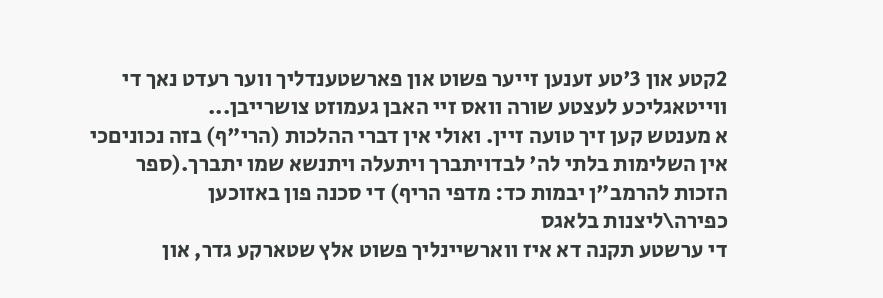2קטע און 3'טע זענען זייער פשוט און פארשטענדליך ווער רעדט נאך די ווייטאגליכע לעצטע שורה וואס זיי האבן געמוזט צושרייבן...
א מענטש קען זיך טועה זיין. ואולי אין דברי ההלכות (הרי"ף) בזה נכוניםכי אין השלימות בלתי לה' לבדויתברך ויתעלה ויתנשא שמו יתברך.(ספר הזכות להרמב"ן יבמות כד: מדפי הריף) די סכנה פון באזוכען כפירה\ליצנות בלאגס
די ערשטע תקנה דא איז ווארשיינליך פשוט אלץ שטארקע גדר, און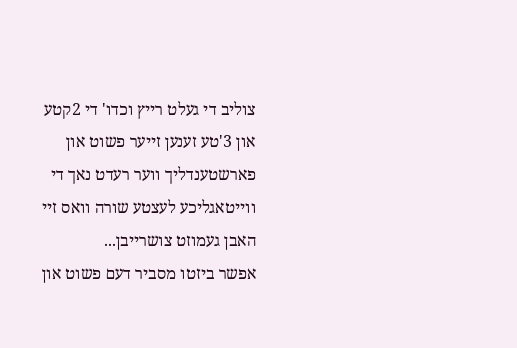צוליב די געלט רייץ וכדו' די 2קטע און 3'טע זענען זייער פשוט און פארשטענדליך ווער רעדט נאך די ווייטאגליכע לעצטע שורה וואס זיי האבן געמוזט צושרייבן...
אפשר ביזטו מסביר דעם פשוט און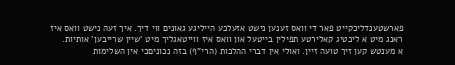פארשטענדליכקייט פאר די וואס זענען נישט אזעלכע הייליגע גאונים ווי דיך. איך זעה נישט וואס איז ראנג מיט א ליכטיג קאלירטע תפילין בייטעל און וואס איז ווייטאגליך מיט 'שיין שרייבען' אותיות.
א מענטש קען זיך טועה זיין. ואולי אין דברי ההלכות (הרי"ף) בזה נכוניםכי אין השלימות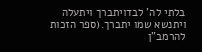בלתי לה' לבדויתברך ויתעלה ויתנשא שמו יתברך.(ספר הזכות להרמב"ן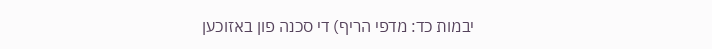יבמות כד: מדפי הריף) די סכנה פון באזוכען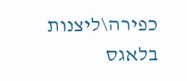כפירה\ליצנות בלאגס